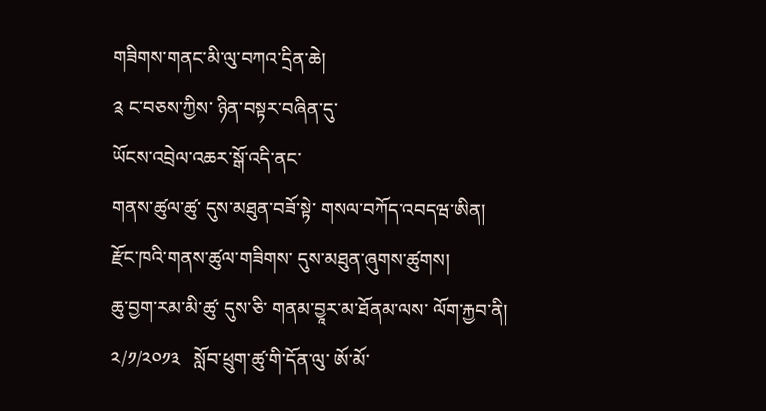གཟིགས་གནང་མི་ལུ་བཀའ་དྲིན་ཆེ།
༉ ང་བཅས་ཀྱིས་ ཉིན་བསྟར་བཞིན་དུ་
ཡོངས་འབྲེལ་འཆར་སྒོ་འདི་ནང་
གནས་ཚུལ་ཚུ་ དུས་མཐུན་བཟོ་སྟེ་ གསལ་བཀོད་འབདཝ་ཨིན།
རྫོང་ཁའི་གནས་ཚུལ་གཟིགས་ དུས་མཐུན་ཞུགས་ཚུགས།
ཆུ་བྱག་རམ་མི་ཚུ་ དུས་ཅི་ གནམ་བྱཱར་མ་ཐོནམ་ལས་ ལོག་རྐྱབ་ནི།
༢/༡/༢༠༡༣   སློབ་ཕྲུག་ཚུ་གི་དོན་ལུ་ ཨོ་མོ་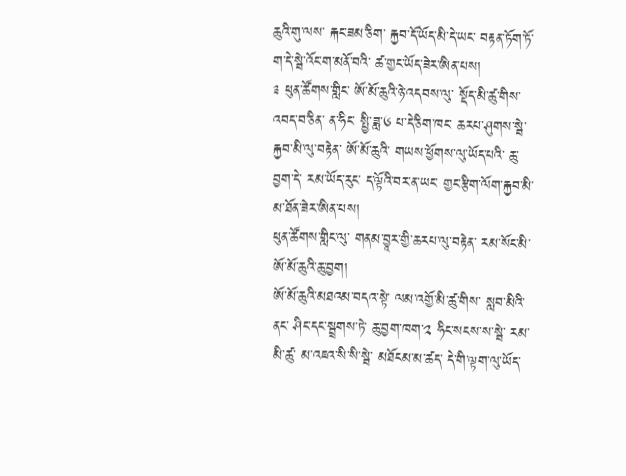ཆུའི་གུ་ལས་ རྐང་ཟམ་ཅིག་ རྐྱབ་དོ་ཡོད་མི་དེ་ཡང་ བརྟན་ཏོག་ཏོ་ ག་དེ་སྦེ་འོང་ག་མནོ་བའི་ ཚ་གྱང་ཡོད་ཟེར་ཨིན་པས།
༉ ཕུན་ཚོགས་གླིང་ ཨོ་མོ་ཆུའི་ཉེ་འདབས་ལུ་ སྡོད་མི་ཚུ་གིས་འབད་བ་ཅིན་ ན་ཧིང་ སྤྱི་ཟླ་༦ པ་དེ་ཅིག་ཁང་ ཆརཔ་ཤུགས་སྦེ་ རྐྱབ་མི་ལུ་བརྟེན་ ཨོ་མོ་ཆུའི་ གཡས་ཕྱོགས་ལུ་ཡོད་པའི་ ཆུ་བྱག་དེ་ རམ་ཡོད་རུང་ ད་ལྟོའི་བར་ན་ཡང་ གྱང་རྩིག་ལོག་རྐྱབ་མི་ མ་ཐོན་ཟེར་ཨིན་པས།
ཕུན་ཚོགས་གླིང་ལུ་ གནམ་བྱཱར་གྱི་ཆརཔ་ལུ་བརྟེན་ རམ་སོང་མི་ ཨོ་མོ་ཆུའི་ཆུ་བྱག།
ཨོ་མོ་ཆུའི་མཐའམ་བདའ་སྟེ་ ལམ་འགྱོ་མི་ཚུ་གིས་ སླབ་མིའི་ནང་ ཤིང་དང་སྦྲགས་ཏེ་ ཆུ་བྱག་ཁག་༢ ཧིང་སངས་ས་སྦེ་ རམ་མི་ཚུ་ མ་འཇའ་སི་སི་སྦེ་ མཐོངམ་མ་ཚད་ དེ་གི་ལྟག་ལུ་ཡོད་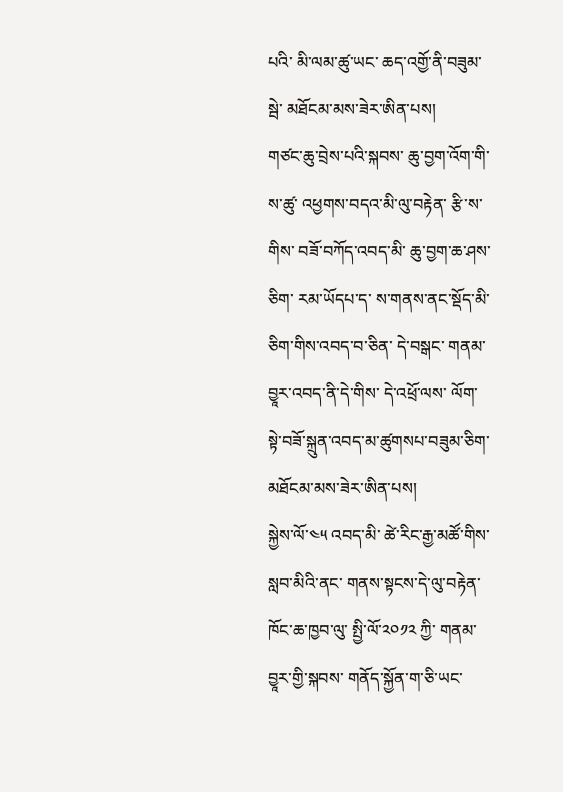པའི་ མི་ལམ་ཚུ་ཡང་ ཆད་འགྱོ་ནི་བཟུམ་སྦེ་ མཐོངམ་མས་ཟེར་ཨིན་པས།
གཙང་ཆུ་བྲེས་པའི་སྐབས་ ཆུ་བྱག་འོག་གི་ས་ཚུ་ འཕྱགས་བདའ་མི་ལུ་བརྟེན་ རྩི་ས་གིས་ བཟོ་བཀོད་འབད་མི་ ཆུ་བྱག་ཆ་ཤས་ཅིག་ རམ་ཡོདཔ་ད་ ས་གནས་ནང་སྡོད་མི་ཅིག་གིས་འབད་བ་ཅིན་ དེ་བསྒང་ གནམ་བྱཱར་འབད་ནི་དེ་གིས་ དེ་འཕྲོ་ལས་ ལོག་སྟེ་བཟོ་སྐྲུན་འབད་མ་ཚུགསཔ་བཟུམ་ཅིག་ མཐོངམ་མས་ཟེར་ཨིན་པས།
སྐྱེས་ལོ་༤༥ འབད་མི་ ཚེ་རིང་རྒྱ་མཚོ་གིས་ སླབ་མིའི་ནང་ གནས་སྟངས་དེ་ལུ་བརྟེན་ ཁོང་ཆ་ཁྱབ་ལུ་ སྤྱི་ལོ་༢༠༡༢ ཀྱི་ གནམ་བྱཱར་གྱི་སྐབས་ གནོད་སྐྱོན་ག་ཅི་ཡང་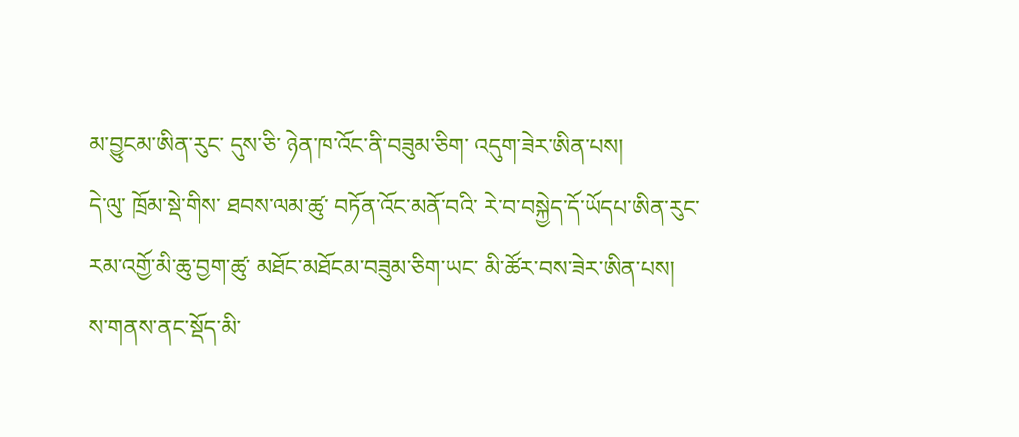མ་བྱུངམ་ཨིན་རུང་ དུས་ཅི་ ཉེན་ཁ་འོང་ནི་བཟུམ་ཅིག་ འདུག་ཟེར་ཨིན་པས།
དེ་ལུ་ ཁྲོམ་སྡེ་གིས་ ཐབས་ལམ་ཚུ་ བཏོན་འོང་མནོ་བའི་ རེ་བ་བསྐྱེད་དོ་ཡོདཔ་ཨིན་རུང་ རམ་འགྱོ་མི་ཆུ་བྱག་ཚུ་ མཐོང་མཐོངམ་བཟུམ་ཅིག་ཡང་ མི་ཚོར་བས་ཟེར་ཨིན་པས།
ས་གནས་ནང་སྡོད་མི་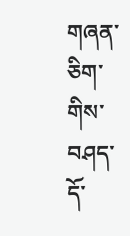གཞན་ཅིག་གིས་ བཤད་དོ་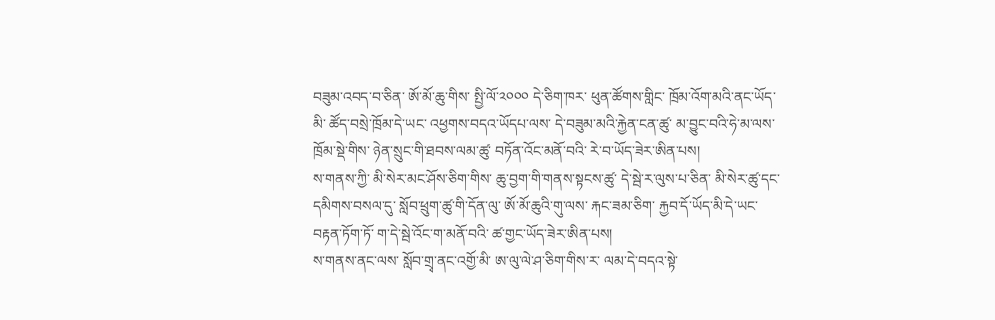བཟུམ་འབད་བ་ཅིན་ ཨོ་མོ་ཆུ་གིས་ སྤྱི་ལོ་༢༠༠༠ དེ་ཅིག་ཁར་ ཕུན་ཚོགས་གླིང་ ཁྲོམ་འོག་མའི་ནང་ཡོད་མི་ ཚོད་བསྲེ་ཁྲོམ་དེ་ཡང་ འཕྱགས་བདའ་ཡོདཔ་ལས་ དེ་བཟུམ་མའི་རྐྱེན་ངན་ཚུ་ མ་བྱུང་བའི་ཧེ་མ་ལས་ ཁྲོམ་སྡེ་གིས་ ཉེན་སྲུང་གི་ཐབས་ལམ་ཚུ་ བཏོན་འོང་མནོ་བའི་ རེ་བ་ཡོད་ཟེར་ཨིན་པས།
ས་གནས་ཀྱི་ མི་སེར་མང་ཤོས་ཅིག་གིས་ ཆུ་བྱག་གི་གནས་སྟངས་ཚུ་ དེ་སྦེ་ར་ལུས་པ་ཅིན་ མི་སེར་ཚུ་དང་ དམིགས་བསལ་དུ་ སློབ་ཕྲུག་ཚུ་གི་དོན་ལུ་ ཨོ་མོ་ཆུའི་གུ་ལས་ རྐང་ཟམ་ཅིག་ རྐྱབ་དོ་ཡོད་མི་དེ་ཡང་ བརྟན་ཏོག་ཏོ་ ག་དེ་སྦེ་འོང་ག་མནོ་བའི་ ཚ་གྱང་ཡོད་ཟེར་ཨིན་པས།
ས་གནས་ནང་ལས་ སློབ་གྲྭ་ནང་འགྱོ་མི་ ཨ་ལུ་ལེ་ཤ་ཅིག་གིས་ར་ ལམ་དེ་བདའ་སྟེ་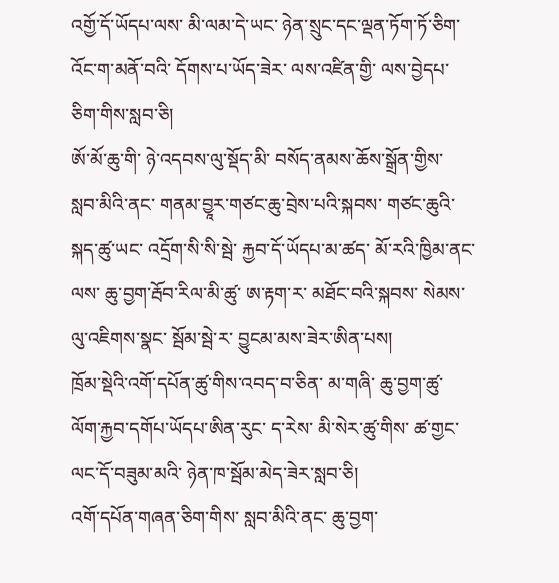འགྱོ་དོ་ཡོདཔ་ལས་ མི་ལམ་དེ་ཡང་ ཉེན་སྲུང་དང་ལྡན་ཏོག་ཏོ་ཅིག་ འོང་ག་མནོ་བའི་ དོགས་པ་ཡོད་ཟེར་ ལས་འཛིན་གྱི་ ལས་བྱེདཔ་ཅིག་གིས་སླབ་ཅི།
ཨོ་མོ་ཆུ་གི་ ཉེ་འདབས་ལུ་སྡོད་མི་ བསོད་ནམས་ཆོས་སྒྲོན་གྱིས་ སླབ་མིའི་ནང་ གནམ་བྱཱར་གཙང་ཆུ་བྲེས་པའི་སྐབས་ གཙང་ཆུའི་སྐད་ཚུ་ཡང་ འདྲོག་སི་སི་སྦེ་ རྐྱབ་དོ་ཡོདཔ་མ་ཚད་ མོ་རའི་ཁྱིམ་ནང་ལས་ ཆུ་བྱག་རྦོབ་རིལ་མི་ཚུ་ ཨ་རྟག་ར་ མཐོང་བའི་སྐབས་ སེམས་ལུ་འཇིགས་སྣང་ སྦོམ་སྦེ་ར་ བྱུངམ་མས་ཟེར་ཨིན་པས།
ཁྲོམ་སྡེའི་འགོ་དཔོན་ཚུ་གིས་འབད་བ་ཅིན་ མ་གཞི་ ཆུ་བྱག་ཚུ་ ལོག་རྐྱབ་དགོཔ་ཡོདཔ་ཨིན་རུང་ ད་རེས་ མི་སེར་ཚུ་གིས་ ཚ་གྱང་ལང་དོ་བཟུམ་མའི་ ཉེན་ཁ་སྦོམ་མེད་ཟེར་སླབ་ཅི།
འགོ་དཔོན་གཞན་ཅིག་གིས་ སླབ་མིའི་ནང་ ཆུ་བྱག་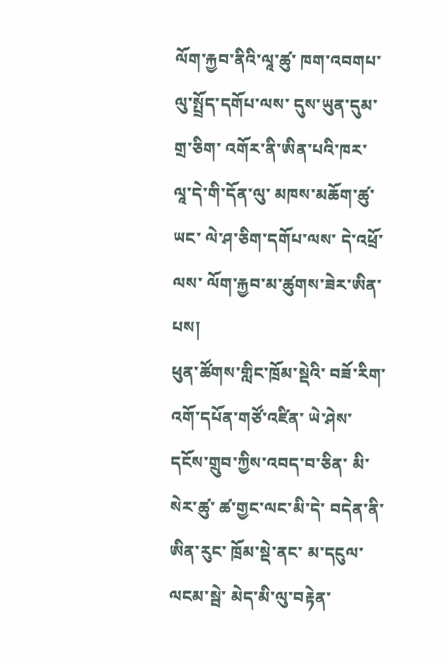ལོག་རྐྱབ་ནིའི་ལཱ་ཚུ་ ཁག་འབགཔ་ལུ་སྤྲོད་དགོཔ་ལས་ དུས་ཡུན་དུམ་གྲ་ཅིག་ འགོར་ནི་ཨིན་པའི་ཁར་ ལཱ་དེ་གི་དོན་ལུ་ མཁས་མཆོག་ཚུ་ཡང་ ལེ་ཤ་ཅིག་དགོཔ་ལས་ དེ་འཕྲོ་ལས་ ལོག་རྐྱབ་མ་ཚུགས་ཟེར་ཨིན་པས།
ཕུན་ཚོགས་གླིང་ཁྲོམ་སྡེའི་ བཟོ་རིག་འགོ་དཔོན་གཙོ་འཛིན་ ཡེ་ཤེས་དངོས་གྲུབ་ཀྱིས་འབད་བ་ཅིན་ མི་སེར་ཚུ་ ཚ་གྱང་ལང་མི་དེ་ བདེན་ནི་ཨིན་རུང་ ཁྲོམ་སྡེ་ནང་ མ་དངུལ་ལངམ་སྦེ་ མེད་མི་ལུ་བརྟེན་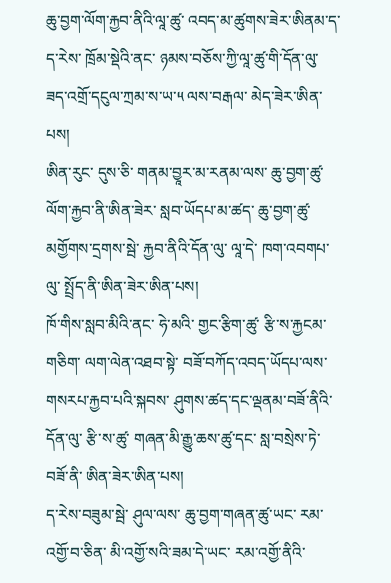ཆུ་བྱག་ལོག་རྐྱབ་ནིའི་ལཱ་ཚུ་ འབད་མ་ཚུགས་ཟེར་ཨིནམ་ད་ ད་རེས་ ཁྲོམ་སྡེའི་ནང་ ཉམས་བཅོས་ཀྱི་ལཱ་ཚུ་གི་དོན་ལུ་ ཟད་འགྲོ་དངུལ་ཀྲམ་ས་ཡ་༥ ལས་བརྒལ་ མེད་ཟེར་ཨིན་པས།
ཨིན་རུང་ དུས་ཅི་ གནམ་བྱཱར་མ་རནམ་ལས་ ཆུ་བྱག་ཚུ་ ལོག་རྐྱབ་ནི་ཨིན་ཟེར་ སླབ་ཡོདཔ་མ་ཚད་ ཆུ་བྱག་ཚུ་ མགྱོགས་དྲགས་སྦེ་ རྐྱབ་ནིའི་དོན་ལུ་ ལཱ་དེ་ ཁག་འབགཔ་ལུ་ སྤྲོད་ནི་ཨིན་ཟེར་ཨིན་པས།
ཁོ་གིས་སླབ་མིའི་ནང་ ཧེ་མའི་ གྱང་རྩིག་ཚུ་ རྩི་ས་རྐྱངམ་གཅིག་ ལག་ལེན་འཐབ་སྟེ་ བཟོ་བཀོད་འབད་ཡོདཔ་ལས་ གསརཔ་རྐྱབ་པའི་སྐབས་ ཤུགས་ཚད་དང་ལྡནམ་བཟོ་ནིའི་དོན་ལུ་ རྩི་ས་ཚུ་ གཞན་མི་རྒྱུ་ཆས་ཚུ་དང་ སླ་བསྲེས་ཏེ་བཟོ་ནི་ ཨིན་ཟེར་ཨིན་པས།
ད་རེས་བཟུམ་སྦེ་ ཤུལ་ལས་ ཆུ་བྱག་གཞན་ཚུ་ཡང་ རམ་འགྱོ་བ་ཅིན་ མི་འགྱོ་སའི་ཟམ་དེ་ཡང་ རམ་འགྱོ་ནིའི་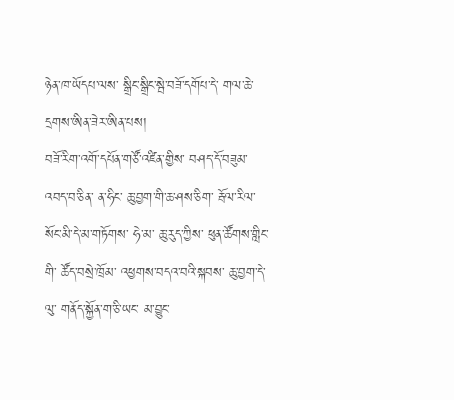ཉེན་ཁ་ཡོདཔ་ལས་ སྒྲིང་སྒྲིང་སྦེ་བཟོ་དགོཔ་དེ་ གལ་ཆེ་དྲགས་ཨིན་ཟེར་ཨིན་པས།
བཟོ་རིག་འགོ་དཔོན་གཙོ་འཛིན་གྱིས་ བཤད་དོ་བཟུམ་འབད་བ་ཅིན་ ན་ཧིང་ ཆུ་བྱག་གི་ཆ་ཤས་ཅིག་ རྦོལ་རིལ་སོང་མི་དེ་མ་གཏོགས་ ཧེ་མ་ ཆུ་རུད་ཀྱིས་ ཕུན་ཚོགས་གླིང་གི་ ཚོད་བསྲེ་ཁྲོམ་ འཕྱགས་བདའ་བའི་སྐབས་ ཆུ་བྱག་དེ་ལུ་ གནོད་སྐྱོན་ག་ཅི་ཡང་ མ་བྱུང་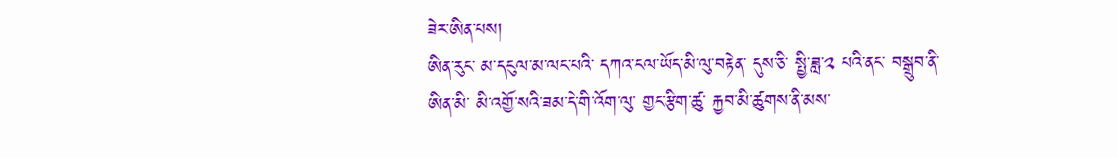ཟེར་ཨིན་པས།
ཨིན་རུང་ མ་དངུལ་མ་ལང་པའི་ དཀའ་ངལ་ཡོད་མི་ལུ་བརྟེན་ དུས་ཅི་ སྤྱི་ཟླ་༢ པའི་ནང་ བསྒྲུབ་ནི་ཨིན་མི་ མི་འགྱོ་སའི་ཟམ་དེ་གི་འོག་ལུ་ གྱང་རྩིག་ཚུ་ རྐྱབ་མི་ཚུགས་ནི་མས་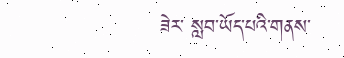ཟེར་ སླབ་ཡོད་པའི་གནས་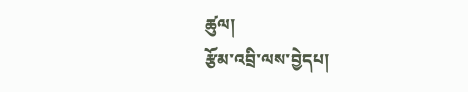ཚུལ།
རྩོམ་འབྲི་ལས་བྱེདཔ།